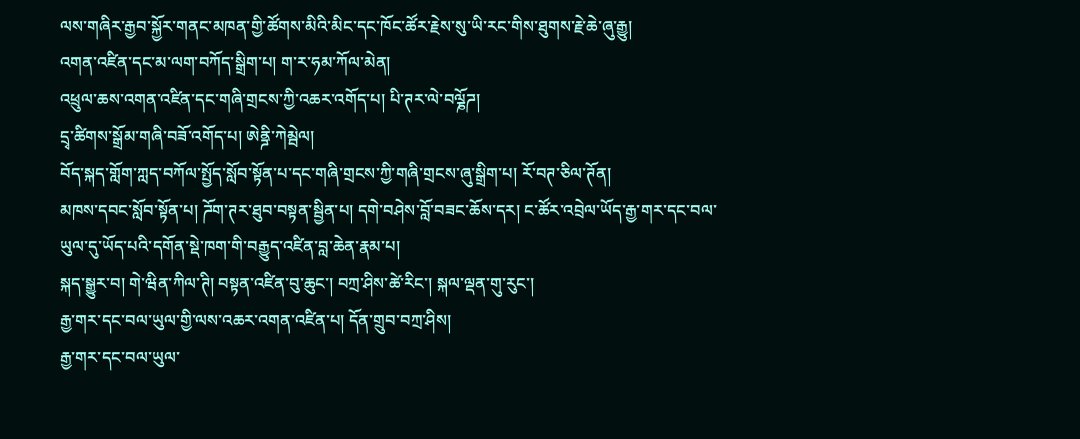ལས་གཞིར་རྒྱབ་སྐྱོར་གནང་མཁན་གྱི་ཚོགས་མིའི་མིང་དང་ཁོང་ཚོར་རྗེས་སུ་ཡི་རང་གིས་ཐུགས་རྗེ་ཆེ་ཞུ་རྒྱུ།
འགན་འཛིན་དང་མ་ལག་བཀོད་སྒྲིག་པ། ག་ར་ཧམ་ཀོལ་མེན།
འཕྲུལ་ཆས་འགན་འཛིན་དང་གཞི་གྲངས་ཀྱི་འཆར་འགོད་པ། པི་ཊར་ལེ་བལྞོཌ།
དྲྭ་ཚིགས་སྒྲོམ་གཞི་བཟོ་འགོད་པ། ཨེནྜི་ཀེམྦེལ།
བོད་སྐད་གློག་ཀླད་བཀོལ་སྤྱོད་སློབ་སྟོན་པ་དང་གཞི་གྲངས་ཀྱི་གཞི་གྲངས་ཞུ་སྒྲིག་པ། རོ་བཊ་ཅིལ་ཊོན།
མཁས་དབང་སློབ་སྟོན་པ། ཌོག་ཊར་ཐུབ་བསྟན་སྦྱིན་པ། དགེ་བཤེས་བློ་བཟང་ཆོས་དར། ང་ཚོར་འབྲེལ་ཡོད་རྒྱ་གར་དང་བལ་ཡུལ་དུ་ཡོད་པའི་དགོན་སྡེ་ཁག་གི་བརྒྱུད་འཛིན་བླ་ཆེན་རྣམ་པ།
སྐད་སྒྱུར་བ། གེ་ཝིན་ཀིལ་ཊི། བསྟན་འཛིན་བུ་ཆུང་། བཀྲ་ཤིས་ཚེ་རིང་། སྐལ་ལྡན་གུ་རུང་།
རྒྱ་གར་དང་བལ་ཡུལ་གྱི་ལས་འཆར་འགན་འཛིན་པ། དོན་གྲུབ་བཀྲ་ཤིས།
རྒྱ་གར་དང་བལ་ཡུལ་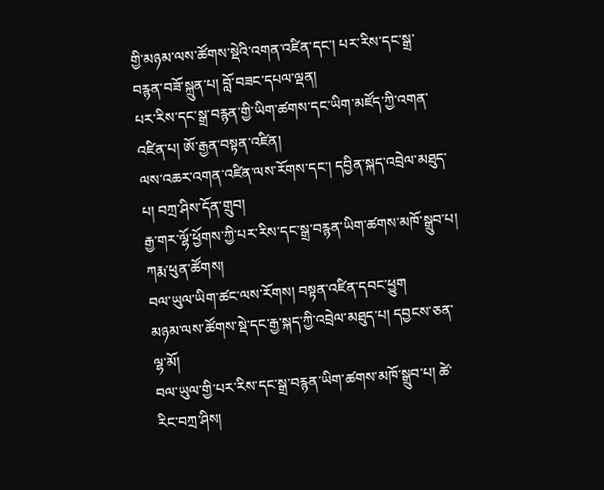གྱི་མཉམ་ལས་ཚོགས་སྡེའི་འགན་འཛིན་དང་། པར་རིས་དང་སྒྲ་བརྙན་བཟོ་སྐྲུན་པ། བློ་བཟང་དཔལ་ལྡན།
པར་རིས་དང་སྒྲ་བརྙན་གྱི་ཡིག་ཚགས་དང་ཡིག་མཛོད་ཀྱི་འགན་འཛིན་པ། ཨོ་རྒྱན་བསྟན་འཛིན།
ལས་འཆར་འགན་འཛིན་ལས་རོགས་དང་། དབྱིན་སྐད་འབྲེལ་མཐུད་པ། བཀྲ་ཤིས་དོན་གྲུབ།
རྒྱ་གར་ལྷོ་ཕྱོགས་ཀྱི་པར་རིས་དང་སྒྲ་བརྙན་ཡིག་ཚགས་མཁོ་སྒྲུབ་པ། ཀརྨ་ཕུན་ཚོགས།
བལ་ཡུལ་ཡིག་ཚང་ལས་རོགས། བསྟན་འཛིན་དབང་ཕྱུག
མཉམ་ལས་ཚོགས་སྡེ་དང་རྒྱ་སྐད་ཀྱི་འབྲེལ་མཐུད་པ། དབྱངས་ཅན་ལྷ་མོ།
བལ་ཡུལ་གྱི་པར་རིས་དང་སྒྲ་བརྙན་ཡིག་ཚགས་མཁོ་སྒྲུབ་པ། ཚེ་རིང་བཀྲ་ཤིས།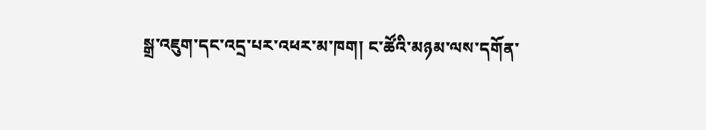སྒྲ་འཇུག་དང་འདྲ་པར་འཕར་མ་ཁག། ང་ཚོའི་མཉམ་ལས་དགོན་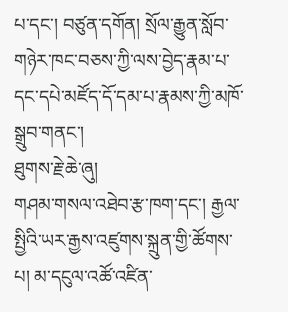པ་དང་། བཙུན་དགོན། སྲོལ་རྒྱུན་སློབ་གཉེར་ཁང་བཅས་ཀྱི་ལས་བྱེད་རྣམ་པ་དང་དཔེ་མཛོད་དོ་དམ་པ་རྣམས་ཀྱི་མཁོ་སྒྲུབ་གནང་།
ཐུགས་རྗེ་ཆེ་ཞུ།
གཤམ་གསལ་འཐེབ་རྩ་ཁག་དང་། རྒྱལ་སྤྱིའི་ཡར་རྒྱས་འཛུགས་སྐྲུན་གྱི་ཚོགས་པ། མ་དངུལ་འཚོ་འཛིན་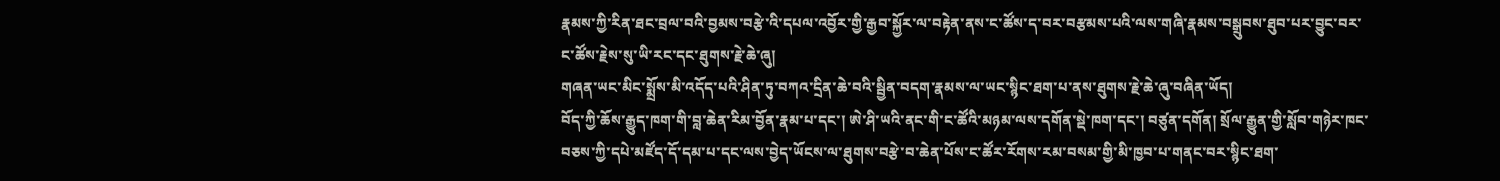རྣམས་ཀྱི་རིན་ཐང་བྲལ་བའི་བྱམས་བརྩེ་འི་དཔལ་འབྱོར་གྱི་རྒྱབ་སྐྱོར་ལ་བརྟེན་ནས་ང་ཚོས་ད་བར་བརྩམས་པའི་ལས་གཞི་རྣམས་བསྒྲུབས་ཐུབ་པར་བྱུང་བར་ང་ཚོས་རྗེས་སུ་ཡི་རང་དང་ཐུགས་རྗེ་ཆེ་ཞུ།
གཞན་ཡང་མིང་སྨྲོས་མི་འདོད་པའི་ཤིན་ཏུ་བཀའ་དྲིན་ཆེ་བའི་སྦྱིན་བདག་རྣམས་ལ་ཡང་སྙིང་ཐག་པ་ནས་ཐུགས་རྗེ་ཆེ་ཞུ་བཞིན་ཡོད།
བོད་ཀྱི་ཆོས་རྒྱུད་ཁག་གི་བླ་ཆེན་རིམ་བྱོན་རྣམ་པ་དང་། ཨེ་ཤི་ཡའི་ནང་གི་ང་ཚོའི་མཉམ་ལས་དགོན་སྡེ་ཁག་དང་། བཙུན་དགོན། སྲོལ་རྒྱུན་གྱི་སློབ་གཉེར་ཁང་བཅས་ཀྱི་དཔེ་མཛོད་དོ་དམ་པ་དང་ལས་བྱེད་ཡོངས་ལ་ཐུགས་བརྩེ་བ་ཆེན་པོས་ང་ཚོར་རོགས་རམ་བསམ་གྱི་མི་ཁྱབ་པ་གནང་བར་སྙིང་ཐག་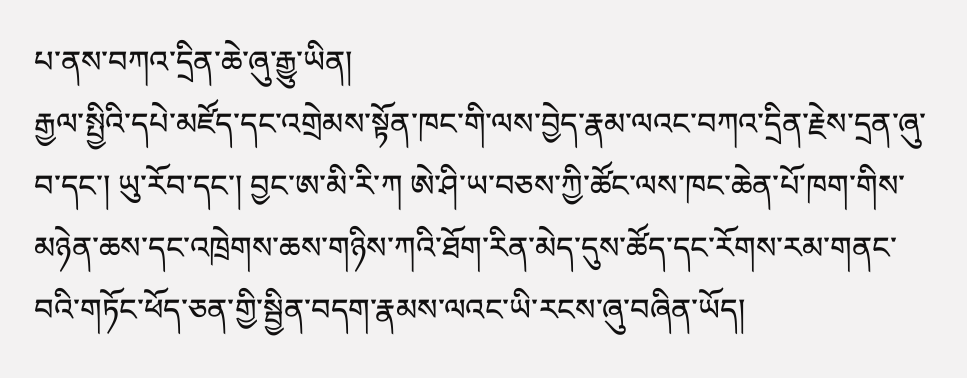པ་ནས་བཀའ་དྲིན་ཆེ་ཞུ་རྒྱུ་ཡིན།
རྒྱལ་སྤྱིའི་དཔེ་མཛོད་དང་འགྲེམས་སྟོན་ཁང་གི་ལས་བྱེད་རྣམ་ལའང་བཀའ་དྲིན་རྗེས་དྲན་ཞུ་བ་དང་། ཡུ་རོབ་དང་། བྱང་ཨ་མི་རི་ཀ ཨེ་ཤི་ཡ་བཅས་ཀྱི་ཚོང་ལས་ཁང་ཆེན་པོ་ཁག་གིས་མཉེན་ཆས་དང་འཁྲེགས་ཆས་གཉིས་ཀའི་ཐོག་རིན་མེད་དུས་ཚོད་དང་རོགས་རམ་གནང་བའི་གཏོང་ཕོད་ཅན་གྱི་སྦྱིན་བདག་རྣམས་ལའང་ཡི་རངས་ཞུ་བཞིན་ཡོད།